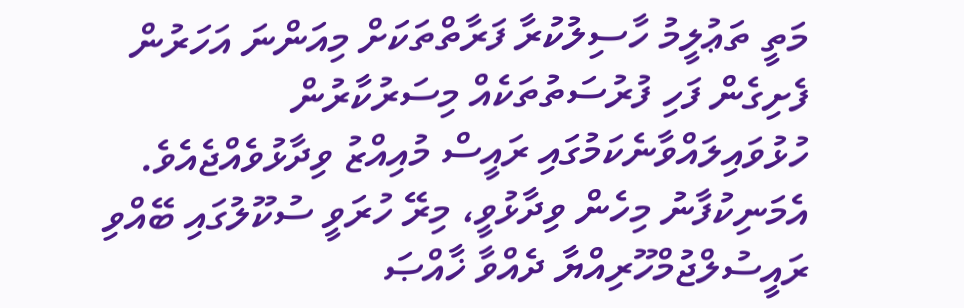މަތީ ތަޢުލީމު ހާސިލުކުރާ ފަރާތްތަކަށް މިއަންނަ އަހަރުން ފެށިގެން ފަހި ފުރުސަތުތަކެއް މިސަރުކާރުން ހުޅުވައިލައްވާނެކަމުގައި ރައީސް މުއިއްޒު ވިދާޅުވެއްޖެއެވެ.
އެމަނިކުފާނު މިހެން ވިދާޅުވީ، މިރޭ ހުރަވީ ސުކޫލުގައި ބޭއްވި ރައީސުލްޖުމްހޫރިއްޔާ ދެއްވާ ޚާއްޞަ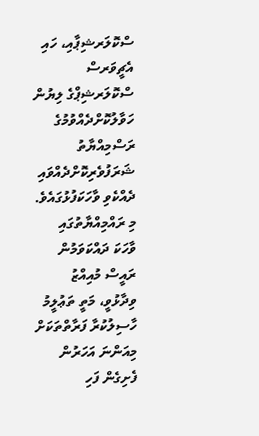ސްކޮލަރޝިޕާއި، ހައި އެޗީވަރސް ސްކޮލަރޝިޕްގެ ލިޔުން ހަވާލުކޮށްދެއްވުމުގެ ރަސްމިއްޔާތު ޝަރަފުވެރިކޮށްދެއްވައި ދެއްކެވި ވާހަކަފުޅުގައެވެ.
މި ރައްމިއްޔާތުގައި ވާހަކަ ދައްކަވަމުން ރައީސް މުއިއްޒު ވިދާޅުވީ، މަތީ ތަޢުލީމު ހާސިލުކުރާ ފަރާތްތަކަށް މިއަންނަ އަހަރުން ފެށިގެން ފަހި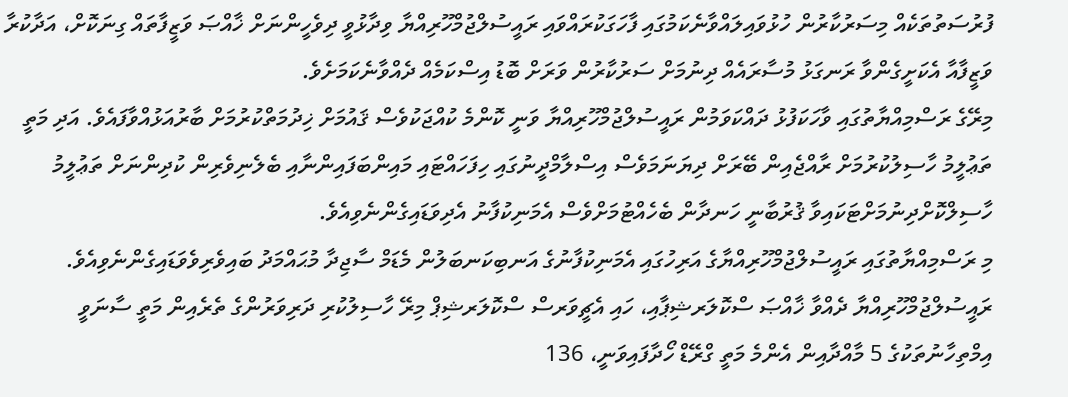ފުރުސަތުތަކެއް މިސަރުކާރުން ހުޅުވައިލައްވާނެކަމުގައި ފާހަގަކުރައްވައި ރައީސުލްޖުމްހޫރިއްޔާ ވިދާޅުވީ ދިވެހީންނަށް ޚާއްޞަ ވަޒީފާތައް ގިނަކޮށް، އަދާކުރާ ވަޒީފާއާ އެކަށީގެންވާ ރަނގަޅު މުސާރައެއް ދިނުމަށް ސަރުކާރުން ވަރަށް ބޮޑު އިސްކަމެއް ދެއްވާނެކަމަށެވެ.
މިރޭގެ ރަސްމިއްޔާތުގައި ވާހަކަފުޅު ދައްކަވަމުން ރައީސުލްޖުމްހޫރިއްޔާ ވަނީ ކޮންމެ ކުއްޖަކުވެސް ޤައުމަށް ޚިދުމަތްކުރުމަށް ބާރުއަޅުއްވާފައެވެ. އަދި މަތީ ތަޢުލީމު ހާސިލުކުރުމަށް ރާއްޖެއިން ބޭރަށް ދިޔަނަމަވެސް އިސްލާމްދީނުގައި ހިފަހައްޓައި މައިންބަފައިންނާއި ބެލެނިވެރިން ކުދިންނަށް ތަޢުލީމު ހާސިލްކޮށްދިނުމަށްޓަކައިވާ ޤުރުބާނީ ހަނދާން ބެހެއްޓުމަށްވެސް އެމަނިކުފާނު އެދިވަޑައިގެންނެވިއެވެ.
މި ރަސްމިއްޔާތުގައި ރައީސުލްޖުމްހޫރިއްޔާގެ އަރިހުގައި އެމަނިކުފާނުގެ އަނބިކަނބަލުން މެޑަމް ސާޖިދާ މުޙައްމަދު ބައިވެރިވެވަޑައިގެންނެވިއެވެ.
ރައީސުލްޖުމްހޫރިއްޔާ ދެއްވާ ޚާއްޞަ ސްކޮލަރޝިޕާއި، ހައި އެޗީވަރސް ސްކޮލަރޝިޕް މިރޭ ހާސިލުކުރި ދަރިވަރުންގެ ތެރެއިން މަތީ ސާނަވީ އިމްތިހާނުތަކުގެ 5 މާއްދާއިން އެންމެ މަތީ ގްރޭޑް ހޯދާފައިވަނީ، 136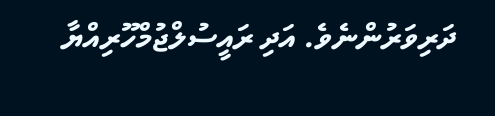ދަރިވަރުންނެވެ. އަދި ރައީސުލްޖުމްހޫރިއްޔާ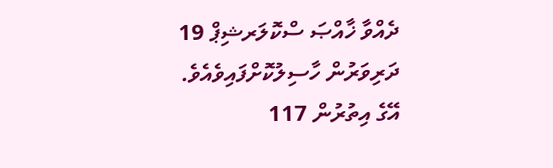ދެއްވާ ޚާއްޞަ ސްކޮލަރޝިޕް 19 ދަރިވަރުން ހާސިލުކޮށްފައިވެއެވެ. އޭގެ އިތުރުން 117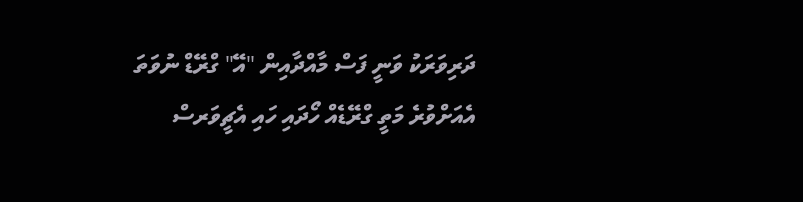ދަރިވަރަކު ވަނީ ފަސް މާއްދާއިން "އޭ" ގްރޭޑް ނުވަތަ އެއަށްވުރެ މަތީ ގްރޭޑެއް ހޯދައި ހައި އެޗީވަރސް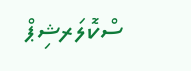ސްކޮލަރޝިޕް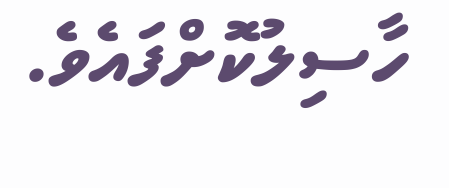ހާސިލުކޮށްފައެވެ.